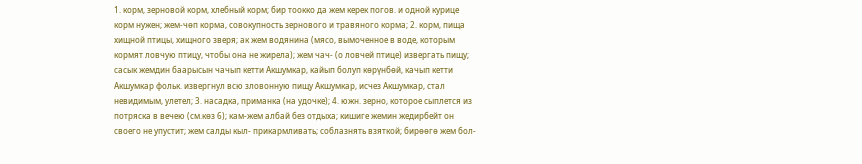1. корм, зерновой корм, хлебный корм; бир тоокко да жем керек погов. и одной курице корм нужен; жем-чөп корма, совокупность зернового и травяного корма; 2. корм, пища хищной птицы, хищного зверя; ак жем водянина (мясо, вымоченное в воде, которым кормят ловчую птицу, чтобы она не жирела); жем чач- (о ловчей птице) извергать пищу; сасык жемдин баарысын чачып кетти Акшумкар, кайып болуп көрүнбөй, качып кетти Акшумкар фольк. извергнул всю зловонную пищу Акшумкар, исчез Акшумкар, стал невидимым, улетел; 3. насадка, приманка (на удочке); 4. южн. зерно, которое сыплется из потряска в вечею (см.көз 6); кам-жем албай без отдыха; кишиге жемин жедирбейт он своего не упустит; жем салды кыл- прикармливать; соблазнять взяткой; бирөөгө жем бол-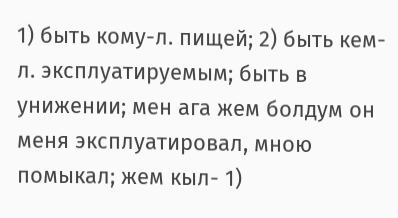1) быть кому-л. пищей; 2) быть кем-л. эксплуатируемым; быть в унижении; мен ага жем болдум он меня эксплуатировал, мною помыкал; жем кыл- 1)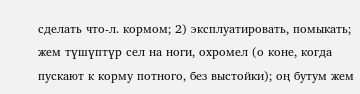сделать что-л. кормом; 2) эксплуатировать, помыкать; жем түшүптүр сел на ноги, охромел (о коне, когда пускают к корму потного, без выстойки); оң бутум жем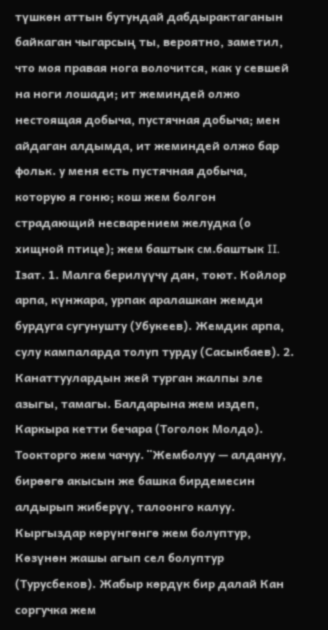түшкөн аттын бутундай дабдырактаганын байкаган чыгарсың ты, вероятно, заметил, что моя правая нога волочится, как у севшей на ноги лошади; ит жеминдей олжо нестоящая добыча, пустячная добыча; мен айдаган алдымда, ит жеминдей олжо бар фольк. у меня есть пустячная добыча, которую я гоню; кош жем болгон страдающий несварением желудка (о хищной птице); жем баштык см.баштык II.
Iзат. 1. Малга берилүүчү дан, тоют. Койлор арпа, күнжара, урпак аралашкан жемди бурдуга сугунушту (Убукеев). Жемдик арпа, сулу кампаларда толуп турду (Сасыкбаев). 2. Канаттуулардын жей турган жалпы эле азыгы, тамагы. Балдарына жем издеп, Каркыра кетти бечара (Тоголок Молдо). Тоокторго жем чачуу. ¨Жемболуу — алдануу, бирөөгө акысын же башка бирдемесин алдырып жиберүү, талоонго калуу. Кыргыздар көрүнгөнгө жем болуптур, Көзүнөн жашы агып сел болуптур (Турусбеков). Жабыр көрдүк бир далай Кан соргучка жем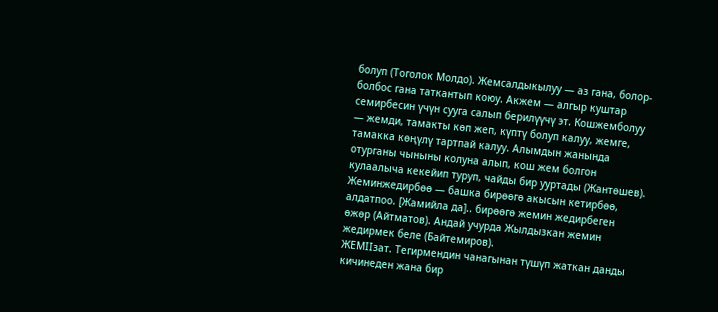болуп (Тоголок Молдо). Жемсалдыкылуу — аз гана, болор-болбос гана таткантып коюу. Акжем — алгыр куштар семирбесин үчүн сууга салып берилүүчү эт. Кошжемболуу — жемди, тамакты көп жеп, күптү болуп калуу, жемге, тамакка көңүлү тартпай калуу. Алымдын жанында отурганы чыныны колуна алып, кош жем болгон кулаалыча кекейип туруп, чайды бир ууртады (Жантөшев). Жеминжедирбөө — башка бирөөгө акысын кетирбөө, алдатпоо. [Жамийла да].. бирөөгө жемин жедирбеген өжөр (Айтматов). Андай учурда Жылдызкан жемин жедирмек беле (Байтемиров).
ЖЕМIIзат. Тегирмендин чанагынан түшүп жаткан данды кичинеден жана бир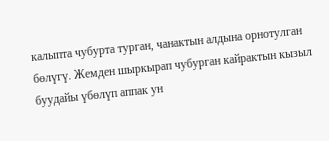калыпта чубурта турган, чанактын алдына орнотулган бөлүгү. Жемден шыркырап чубурган кайрактын кызыл буудайы үбөлүп аппак ун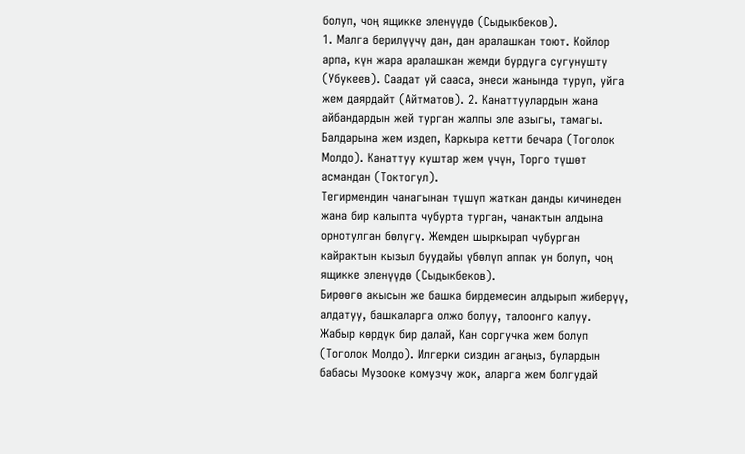болуп, чоң ящикке эленүүдө (Сыдыкбеков).
1. Малга берилүүчү дан, дан аралашкан тоют. Койлор арпа, күн жара аралашкан жемди бурдуга сугунушту (Убукеев). Саадат уй сааса, энеси жанында туруп, уйга жем даярдайт (Айтматов). 2. Канаттуулардын жана айбандардын жей турган жалпы эле азыгы, тамагы. Балдарына жем издеп, Каркыра кетти бечара (Тоголок Молдо). Канаттуу куштар жем үчүн, Торго түшөт асмандан (Токтогул).
Тегирмендин чанагынан түшүп жаткан данды кичинеден жана бир калыпта чубурта турган, чанактын алдына орнотулган бөлүгү. Жемден шыркырап чубурган кайрактын кызыл буудайы үбөлүп аппак ун болуп, чоң ящикке эленүүдө (Сыдыкбеков).
Бирөөгө акысын же башка бирдемесин алдырып жиберүү, алдатуу, башкаларга олжо болуу, талоонго калуу. Жабыр көрдүк бир далай, Кан соргучка жем болуп (Тоголок Молдо). Илгерки сиздин агаңыз, булардын бабасы Музооке комузчу жок, аларга жем болгудай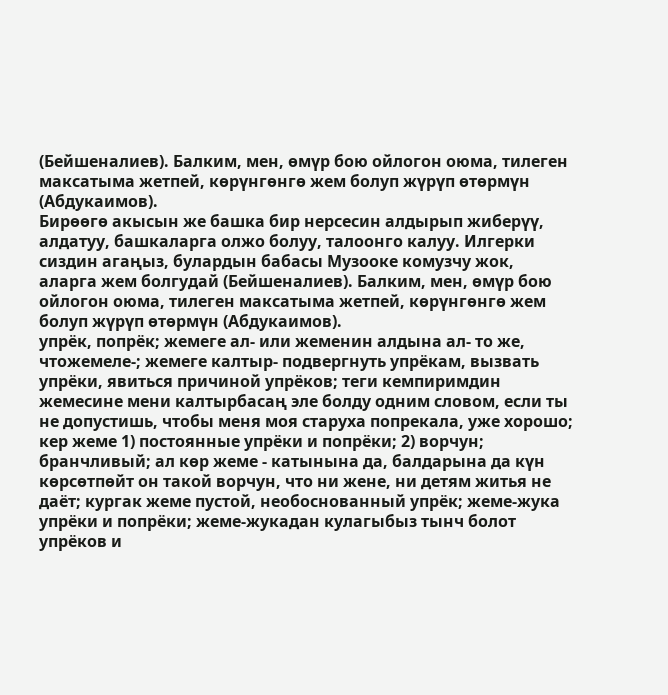(Бейшеналиев). Балким, мен, өмүр бою ойлогон оюма, тилеген максатыма жетпей, көрүнгөнгө жем болуп жүрүп өтөрмүн (Абдукаимов).
Бирөөгө акысын же башка бир нерсесин алдырып жиберүү, алдатуу, башкаларга олжо болуу, талоонго калуу. Илгерки сиздин агаңыз, булардын бабасы Музооке комузчу жок, аларга жем болгудай (Бейшеналиев). Балким, мен, өмүр бою ойлогон оюма, тилеген максатыма жетпей, көрүнгөнгө жем болуп жүрүп өтөрмүн (Абдукаимов).
упрёк, попрёк; жемеге ал- или жеменин алдына ал- то же, чтожемеле-; жемеге калтыр- подвергнуть упрёкам, вызвать упрёки, явиться причиной упрёков; теги кемпиримдин жемесине мени калтырбасаң эле болду одним словом, если ты не допустишь, чтобы меня моя старуха попрекала, уже хорошо; кер жеме 1) постоянные упрёки и попрёки; 2) ворчун; бранчливый; ал көр жеме - катынына да, балдарына да күн көрсөтпөйт он такой ворчун, что ни жене, ни детям житья не даёт; кургак жеме пустой, необоснованный упрёк; жеме-жука упрёки и попрёки; жеме-жукадан кулагыбыз тынч болот упрёков и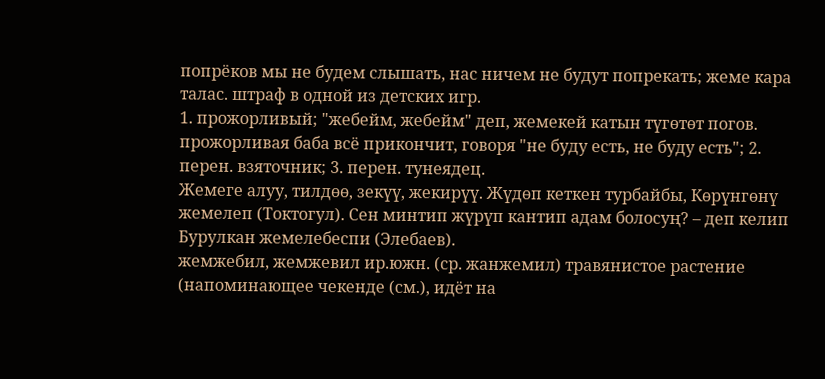попрёков мы не будем слышать, нас ничем не будут попрекать; жеме кара талас. штраф в одной из детских игр.
1. прожорливый; "жебейм, жебейм" деп, жемекей катын түгөтөт погов. прожорливая баба всё прикончит, говоря "не буду есть, не буду есть"; 2. перен. взяточник; 3. перен. тунеядец.
Жемеге алуу, тилдөө, зекүү, жекирүү. Жүдөп кеткен турбайбы, Көрүнгөнү жемелеп (Токтогул). Сен минтип жүрүп кантип адам болосуң? – деп келип Бурулкан жемелебеспи (Элебаев).
жемжебил, жемжевил ир.южн. (ср. жанжемил) травянистое растение (напоминающее чекенде (см.), идёт на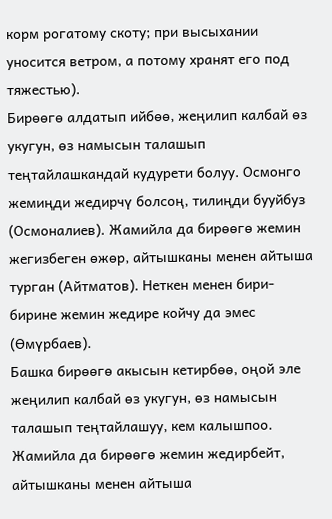корм рогатому скоту; при высыхании уносится ветром, а потому хранят его под тяжестью).
Бирөөгө алдатып ийбөө, жеңилип калбай өз укугун, өз намысын талашып теңтайлашкандай кудурети болуу. Осмонго жемиңди жедирчү болсоң, тилиңди бууйбуз (Осмоналиев). Жамийла да бирөөгө жемин жегизбеген өжөр, айтышканы менен айтыша турган (Айтматов). Неткен менен бири-бирине жемин жедире койчу да эмес (Өмүрбаев).
Башка бирөөгө акысын кетирбөө, оңой эле жеңилип калбай өз укугун, өз намысын талашып теңтайлашуу, кем калышпоо. Жамийла да бирөөгө жемин жедирбейт, айтышканы менен айтыша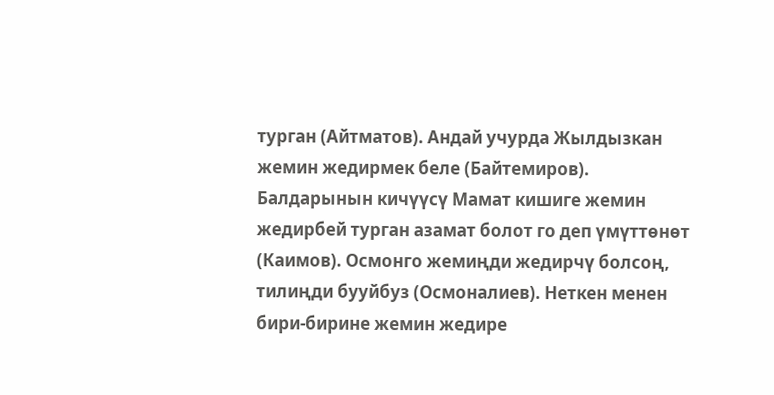турган (Айтматов). Андай учурда Жылдызкан жемин жедирмек беле (Байтемиров). Балдарынын кичүүсү Мамат кишиге жемин жедирбей турган азамат болот го деп үмүттөнөт (Каимов). Осмонго жемиңди жедирчү болсоң, тилиңди бууйбуз (Осмоналиев). Неткен менен бири-бирине жемин жедире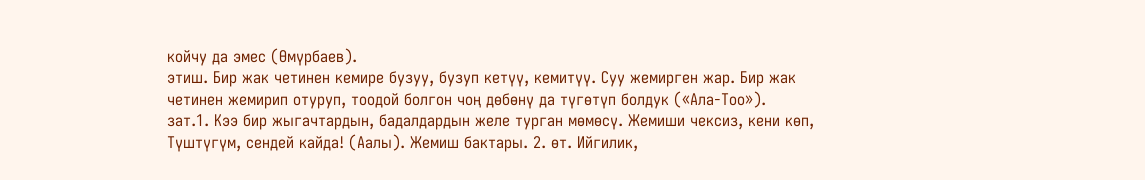койчу да эмес (Өмүрбаев).
этиш. Бир жак четинен кемире бузуу, бузуп кетүү, кемитүү. Суу жемирген жар. Бир жак четинен жемирип отуруп, тоодой болгон чоң дөбөнү да түгөтүп болдук («Ала-Тоо»).
зат.1. Кээ бир жыгачтардын, бадалдардын желе турган мөмөсү. Жемиши чексиз, кени көп, Түштүгүм, сендей кайда! (Аалы). Жемиш бактары. 2. өт. Ийгилик,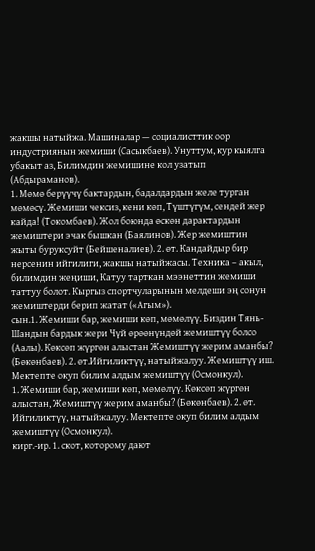жакшы натыйжа. Машиналар — социалисттик оор индустриянын жемиши (Сасыкбаев). Унуттум, кур кыялга убакыт аз, Билимдин жемишине кол узатып (Абдыраманов).
1. Мөмө берүүчү бактардын, бадалдардын желе турган мөмөсү. Жемиши чексиз, кени көп, Түштүгүм, сендей жер кайда! (Токомбаев). Жол боюнда өскөн дарактардын жемиштери эчак бышкан (Баялинов). Жер жемиштин жыты буруксуйт (Бейшеналиев). 2. өт. Кандайдыр бир нерсенин ийгилиги, жакшы натыйжасы. Техника – акыл, билимдин жеңиши, Катуу тарткан мээнеттин жемиши таттуу болот. Кыргыз спортчуларынын мелдеши эң сонун жемиштерди берип жатат («Агым»).
сын.1. Жемиши бар, жемиши көп, мөмөлүү. Биздин Тянь-Шандын бардык жери Чүй өрөөнүндөй жемиштүү болсо (Аалы). Көксөп жүргөн алыстан Жемиштүү жерим аманбы? (Бөкөнбаев). 2. өт.Ийгиликтүү, натыйжалуу. Жемиштүү иш. Мектепте окуп билим алдым жемиштүү (Осмонкул).
1. Жемиши бар, жемиши көп, мөмөлүү. Көксөп жүргөн алыстан, Жемиштүү жерим аманбы? (Бөкөнбаев). 2. өт. Ийгиликтүү, натыйжалуу. Мектепте окуп билим алдым жемиштүү (Осмонкул).
кирг.-ир. 1. скот, которому дают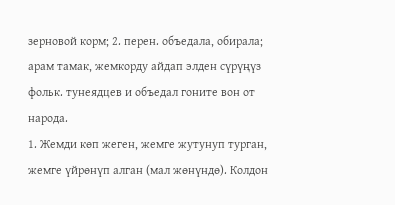зерновой корм; 2. перен. объедала, обирала; арам тамак, жемкорду айдап элден сүрүңүз фольк. тунеядцев и объедал гоните вон от народа.
1. Жемди көп жеген, жемге жутунуп турган, жемге үйрөнүп алган (мал жөнүндө). Колдон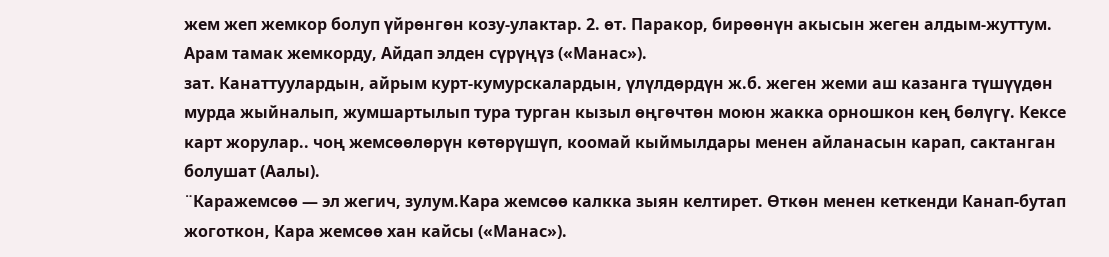жем жеп жемкор болуп үйрөнгөн козу-улактар. 2. өт. Паракор, бирөөнүн акысын жеген алдым-жуттум. Арам тамак жемкорду, Айдап элден сүрүңүз («Манас»).
зат. Канаттуулардын, айрым курт-кумурскалардын, үлүлдөрдүн ж.б. жеген жеми аш казанга түшүүдөн мурда жыйналып, жумшартылып тура турган кызыл өңгөчтөн моюн жакка орношкон кең бөлүгү. Кексе карт жорулар.. чоң жемсөөлөрүн көтөрүшүп, коомай кыймылдары менен айланасын карап, сактанган болушат (Аалы).
¨Каражемсөө — эл жегич, зулум.Кара жемсөө калкка зыян келтирет. Өткөн менен кеткенди Канап-бутап жоготкон, Кара жемсөө хан кайсы («Манас»).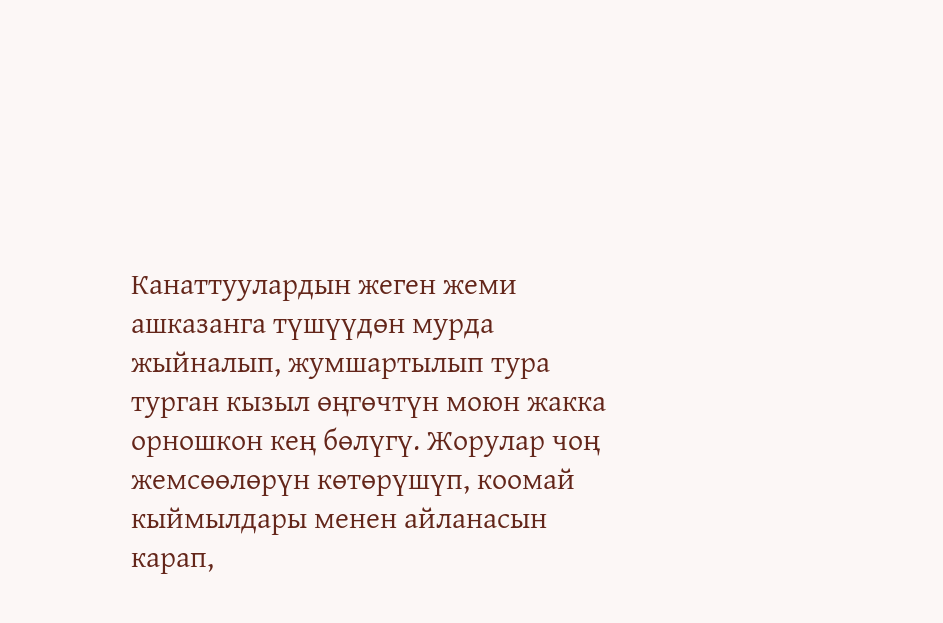Канаттуулардын жеген жеми ашказанга түшүүдөн мурда жыйналып, жумшартылып тура турган кызыл өңгөчтүн моюн жакка орношкон кең бөлүгү. Жорулар чоң жемсөөлөрүн көтөрүшүп, коомай кыймылдары менен айланасын карап,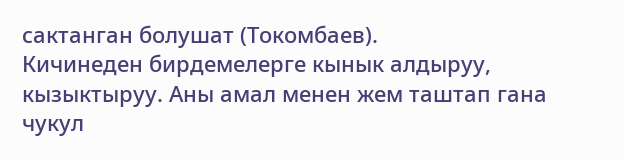сактанган болушат (Токомбаев).
Кичинеден бирдемелерге кынык алдыруу, кызыктыруу. Аны амал менен жем таштап гана чукул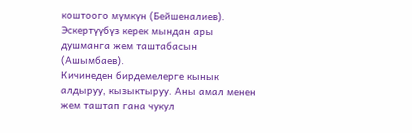коштоого мүмкүн (Бейшеналиев). Эскертүүбүз керек мындан ары душманга жем таштабасын (Ашымбаев).
Кичинеден бирдемелерге кынык алдыруу, кызыктыруу. Аны амал менен жем таштап гана чукул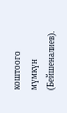коштоого мүмкүн (Бейшеналиев).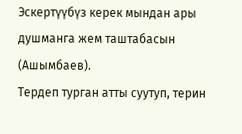Эскертүүбүз керек мындан ары душманга жем таштабасын (Ашымбаев).
Тердеп турган атты суутуп, терин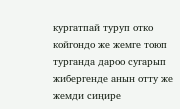кургатпай туруп отко койгондо же жемге тоюп турганда дароо сугарып жибергенде анын отту же жемди сиңире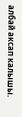албай аксап калышы.